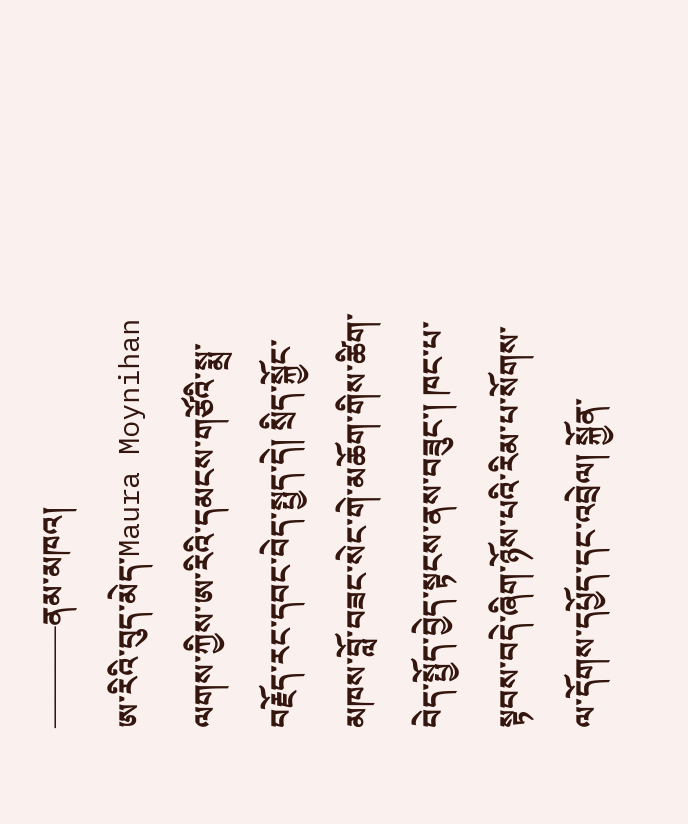———–ནམ་མཁའ།
ཨ་རིའི་བུད་མེད་Maura Moynihan ལགས་ཀྱིས་ཨ་རིའི་དམངས་གཙོའི་སྨྲ་བརྗོད་རང་དབང་བེད་སྤྱད་དེ། སྲིད་སྐྱོང་མཁས་བློ་བཟང་སེང་གེ་མཆོག་གིས་ཚིག་བེད་སྤྱོད་བྱེད་སྟངས་ནས་བཟུང་། ཁང་པ་སྟབས་བདེ་ཞིག་ཉོས་པའི་རིམ་པ་སོགས་ལ་དོགས་དཔྱོད་དང་འབྲེལ། སྐྱོན་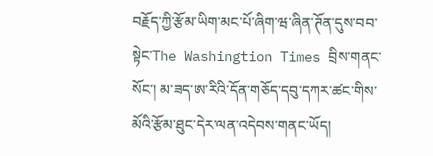བརྗོད་ཀྱི་རྩོམ་ཡིག་མང་པོ་ཞིག་ཝ་ཞིན་ཊོན་དུས་བབ་སྟེང་The Washingtion Times བྲིས་གནང་སོང་། མ་ཟད་ཨ་རིའི་དོན་གཅོད་དབུ་དཀར་ཚང་གིས་མོའི་རྩོམ་ཐུང་དེར་ལན་འདེབས་གནང་ཡོད།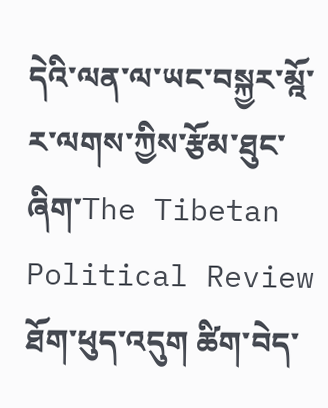དེའི་ལན་ལ་ཡང་བསྐྱར་མྰོ་ར་ལགས་ཀྱིས་རྩོམ་ཐུང་ཞིག་The Tibetan Political Review ཐོག་ཕུད་འདུག ཚིག་བེད་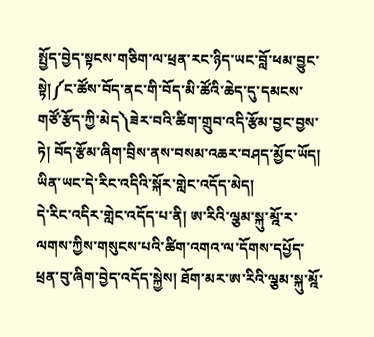སྤྱོད་བྱེད་སྟངས་གཅིག་ལ་ཕྲན་རང་ཉིད་ཡང་བློ་ཕམ་བྱུང་སྟེ།༼ང་ཚོས་བོད་ནང་གི་བོད་མི་ཚོའི་ཆེད་དུ་དམངས་གཙོ་རྩོད་ཀྱི་མེད༽ཟེར་བའི་ཚིག་གྲུབ་འདི་རྩོམ་བྱང་བྱས་ཏེ། བོད་རྩོམ་ཞིག་བྲིས་ནས་བསམ་འཆར་བཤད་མྱོང་ཡོད། ཡིན་ཡང་དེ་རིང་འདིའི་སྐོར་གླེང་འདོད་མེད།
དེ་རིང་འདིར་གླེང་འདོད་པ་ནི། ཨ་རིའི་ལྕམ་སྐུ་མྰོ་ར་ལགས་ཀྱིས་གསུངས་པའི་ཚིག་འགའ་ལ་དོགས་དཔྱོད་ཕྲན་བུ་ཞིག་བྱེད་འདོད་སྐྱེས། ཐོག་མར་ཨ་རིའི་ལྕམ་སྐུ་མྰོ་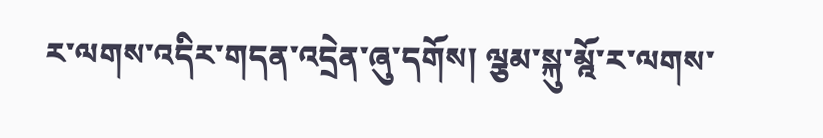ར་ལགས་འདིར་གདན་འདྲེན་ཞུ་དགོས། ལྕམ་སྐུ་མྰོ་ར་ལགས་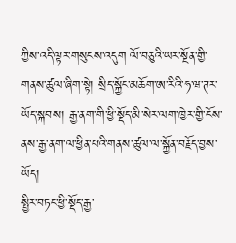ཀྱིས་འདི་ལྟར་གསུངས་འདུག ལོ་བཅུའི་ཡར་སྔོན་གྱི་གནས་ཚུལ་ཞིག་སྟེ། སྲིད་སྐྱོང་མཆོག་ཨ་རིའི་ཧ་ཝ་ཊར་ཡོད་སྐབས། རྒྱ་ནག་གི་ཕྱི་སྡོད་མི་སེར་ལག་ཁྱེར་གྱི་ངོས་ནས་རྒྱ་ནག་ལ་ཕྱིན་པའི་གནས་ཚུལ་ལ་སྐྱོན་བརྗོད་བྱས་ཡོད།
སྤྱིར་བཏང་ཕྱི་སྡོད་རྒྱ་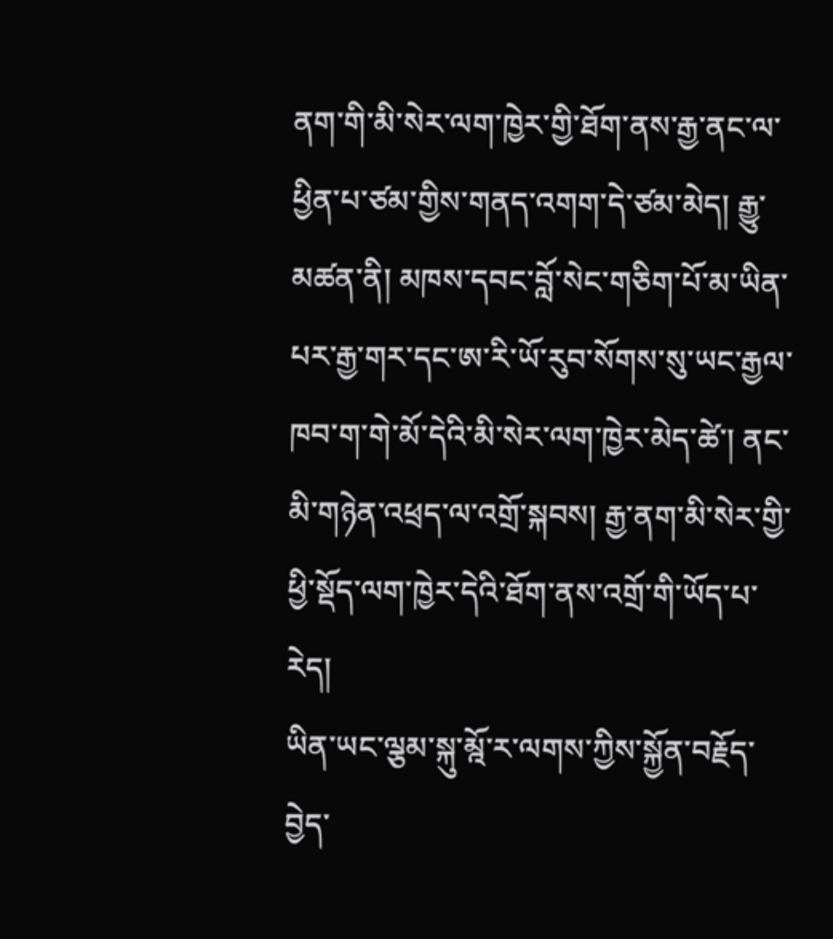ནག་གི་མི་སེར་ལག་ཁྱེར་གྱི་ཐོག་ནས་རྒྱ་ནང་ལ་ཕྱིན་པ་ཙམ་གྱིས་གནད་འགག་དེ་ཙམ་མེད། རྒྱུ་མཚན་ནི། མཁས་དབང་བློ་སེང་གཅིག་པོ་མ་ཡིན་པར་རྒྱ་གར་དང་ཨ་རི་ཡོ་རུབ་སོགས་སུ་ཡང་རྒྱལ་ཁབ་ག་གེ་མོ་དེའི་མི་སེར་ལག་ཁྱེར་མེད་ཚེ་། ནང་མི་གཉེན་འཕྲད་ལ་འགྲོ་སྐབས། རྒྱ་ནག་མི་སེར་གྱི་ཕྱི་སྡོད་ལག་ཁྱེར་དེའི་ཐོག་ནས་འགྲོ་གི་ཡོད་པ་རེད།
ཡིན་ཡང་ལྕམ་སྐུ་མྰོ་ར་ལགས་ཀྱིས་སྐྱོན་བརྗོད་བྱེད་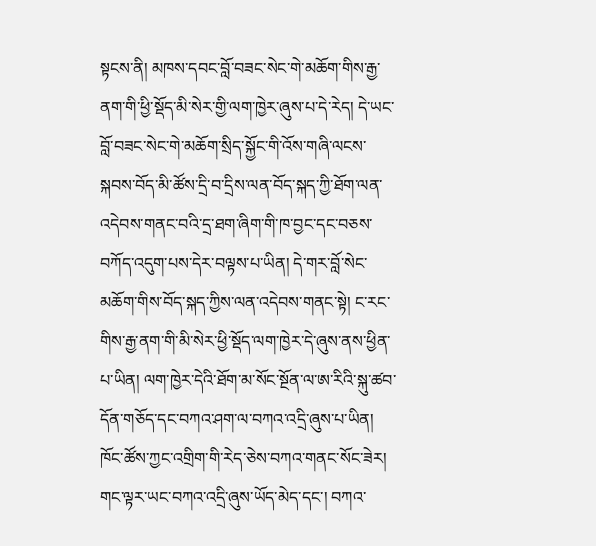སྟངས་ནི། མཁས་དབང་བློ་བཟང་སེང་གེ་མཆོག་གིས་རྒྱ་ནག་གི་ཕྱི་སྡོད་མི་སེར་གྱི་ལག་ཁྱེར་ཞུས་པ་དེ་རེད། དེ་ཡང་བློ་བཟང་སེང་གེ་མཆོག་སྲིད་སྐྱོང་གི་འོས་གཞི་ལངས་སྐབས་བོད་མི་ཚོས་དྲི་བ་དྲིས་ལན་བོད་སྐད་ཀྱི་ཐོག་ལན་འདེབས་གནང་བའི་དྲ་ཐག་ཞིག་གི་ཁ་བྱང་དང་བཅས་བཀོད་འདུག་པས་དེར་བལྟས་པ་ཡིན། དེ་གར་བློ་སེང་མཆོག་གིས་བོད་སྐད་ཀྱིས་ལན་འདེབས་གནང་སྟེ། ང་རང་གིས་རྒྱ་ནག་གི་མི་སེར་ཕྱི་སྡོད་ལག་ཁྱེར་དེ་ཞུས་ནས་ཕྱིན་པ་ཡིན། ལག་ཁྱེར་དེའི་ཐོག་མ་སོང་སྔོན་ལ་ཨ་རིའི་སྐུ་ཚབ་དོན་གཅོད་དང་བཀའ་ཤག་ལ་བཀའ་འདྲི་ཞུས་པ་ཡིན། ཁོང་ཚོས་ཀྱང་འགྲིག་གི་རེད་ཅེས་བཀའ་གནང་སོང་ཟེར།
གང་ལྟར་ཡང་བཀའ་འདྲི་ཞུས་ཡོད་མེད་དང་། བཀའ་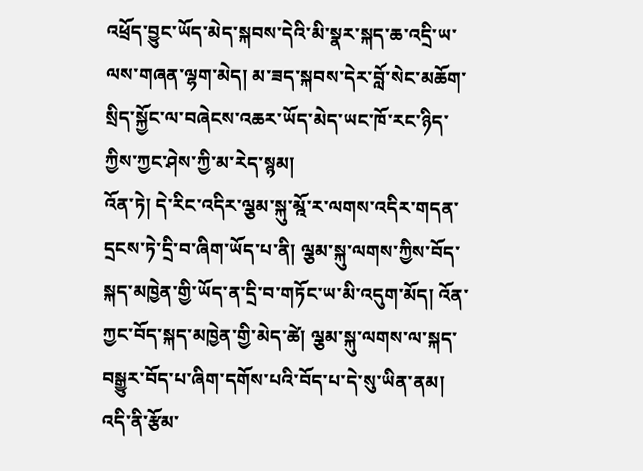འཕྲོད་བྱུང་ཡོད་མེད་སྐབས་དེའི་མི་སྣར་སྐད་ཆ་འདྲི་ཡ་ལས་གཞན་ལྷག་མེད། མ་ཟད་སྐབས་དེར་བློ་སེང་མཆོག་སྲིད་སྐྱོང་ལ་བཞེངས་འཆར་ཡོད་མེད་ཡང་ཁོ་རང་ཉིད་ཀྱིས་ཀྱང་ཤེས་ཀྱི་མ་རེད་སྙམ།
འོན་ཏེ། དེ་རིང་འདིར་ལྕམ་སྐུ་མྰོ་ར་ལགས་འདིར་གདན་དྲངས་ཏེ་དྲི་བ་ཞིག་ཡོད་པ་ནི། ལྕམ་སྐུ་ལགས་ཀྱིས་བོད་སྐད་མཁྱེན་གྱི་ཡོད་ན་དྲི་བ་གཏོང་ཡ་མི་འདུག་མོད། འོན་ཀྱང་བོད་སྐད་མཁྱེན་གྱི་མེད་ཚེ། ལྕམ་སྐུ་ལགས་ལ་སྐད་བསྒྱུར་བོད་པ་ཞིག་དགོས་པའི་བོད་པ་དེ་སུ་ཡིན་ནམ། འདི་ནི་རྩོམ་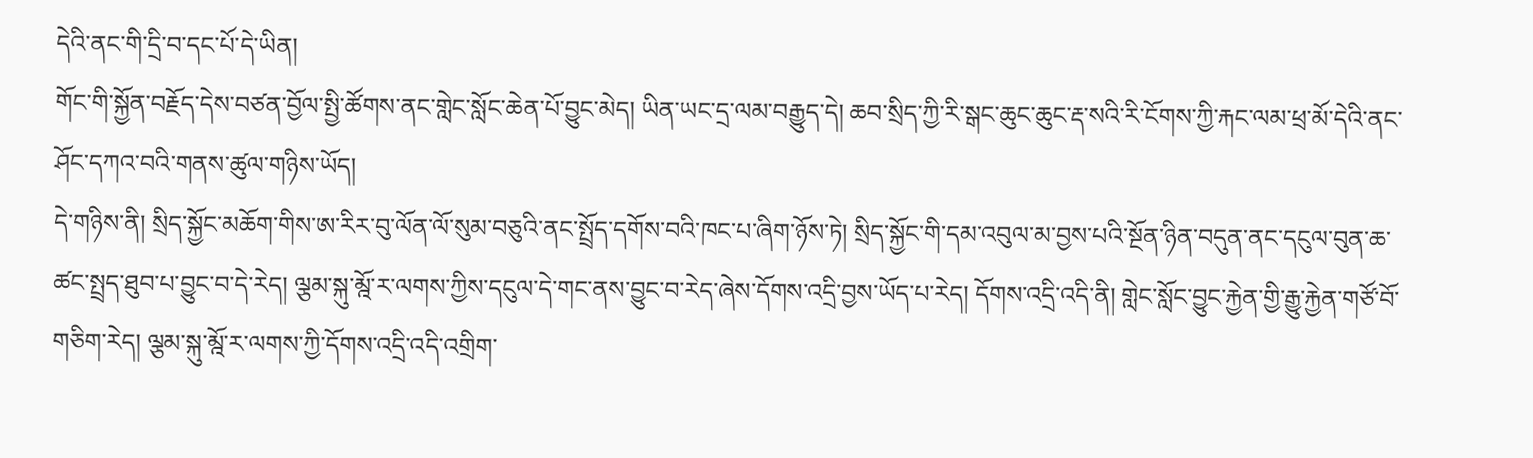དེའི་ནང་གི་དྲི་བ་དང་པོ་དེ་ཡིན།
གོང་གི་སྐྱོན་བརྗོད་དེས་བཙན་བྱོལ་སྤྱི་ཚོགས་ནང་གླེང་སློང་ཆེན་པོ་བྱུང་མེད། ཡིན་ཡང་དྲ་ལམ་བརྒྱུད་དེ། ཆབ་སྲིད་ཀྱི་རི་སྒང་ཆུང་ཆུང་རྡ་སའི་རི་ངོགས་ཀྱི་རྐང་ལམ་ཕྲ་མོ་དེའི་ནང་ཤོང་དཀའ་བའི་གནས་ཚུལ་གཉིས་ཡོད།
དེ་གཉིས་ནི། སྲིད་སྐྱོང་མཆོག་གིས་ཨ་རིར་བུ་ལོན་ལོ་སུམ་བཅུའི་ནང་སྤྲོད་དགོས་བའི་ཁང་པ་ཞིག་ཉོས་ཏེ། སྲིད་སྐྱོང་གི་དམ་འབུལ་མ་བྱས་པའི་སྔོན་ཉིན་བདུན་ནང་དངུལ་བུན་ཆ་ཚང་སྤྲད་ཐུབ་པ་བྱུང་བ་དེ་རེད། ལྕམ་སྐུ་མྰོ་ར་ལགས་ཀྱིས་དངུལ་དེ་གང་ནས་བྱུང་བ་རེད་ཞེས་དོགས་འདྲི་བྱས་ཡོད་པ་རེད། དོགས་འདྲི་འདི་ནི། གླེང་སློང་བྱུང་རྐྱེན་གྱི་རྒྱུ་རྐྱེན་གཙོ་བོ་གཅིག་རེད། ལྕམ་སྐུ་མྰོ་ར་ལགས་ཀྱི་དོགས་འདྲི་འདི་འགྲིག་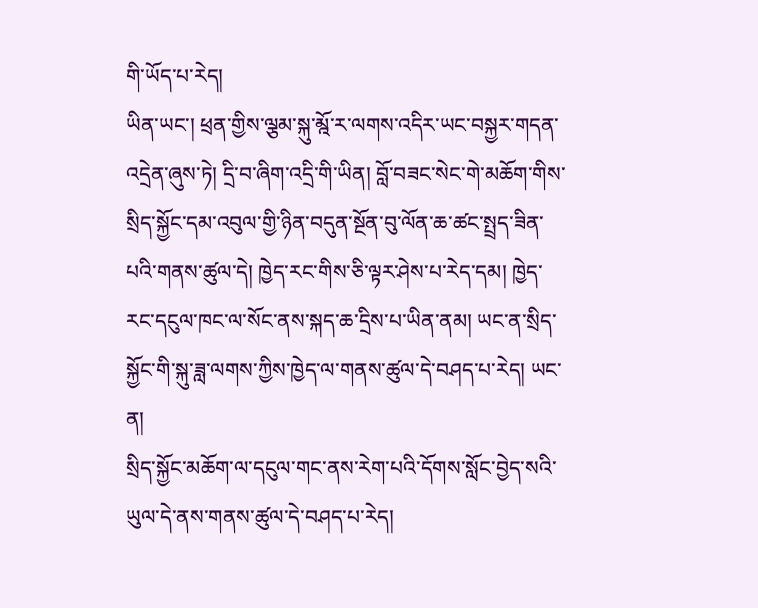གི་ཡོད་པ་རེད།
ཡིན་ཡང་། ཕྲན་གྱིས་ལྕམ་སྐུ་མྰོ་ར་ལགས་འདིར་ཡང་བསྐྱར་གདན་འདྲེན་ཞུས་ཏེ། དྲི་བ་ཞིག་འདྲི་གི་ཡིན། བློ་བཟང་སེང་གེ་མཆོག་གིས་སྲིད་སྐྱོང་དམ་འབུལ་གྱི་ཉིན་བདུན་སྔོན་བུ་ལོན་ཆ་ཚང་སྤྲད་ཟིན་པའི་གནས་ཚུལ་དེ། ཁྱེད་རང་གིས་ཅི་ལྟར་ཤེས་པ་རེད་དམ། ཁྱེད་རང་དངུལ་ཁང་ལ་སོང་ནས་སྐད་ཆ་དྲིས་པ་ཡིན་ནམ། ཡང་ན་སྲིད་སྐྱོང་གི་སྐུ་ཟླ་ལགས་ཀྱིས་ཁྱེད་ལ་གནས་ཚུལ་དེ་བཤད་པ་རེད། ཡང་ན།
སྲིད་སྐྱོང་མཆོག་ལ་དངུལ་གང་ནས་རེག་པའི་དོགས་སློང་བྱེད་སའི་ཡུལ་དེ་ནས་གནས་ཚུལ་དེ་བཤད་པ་རེད།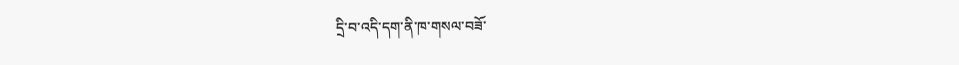དྲི་བ་འདི་དག་ནི་ཁ་གསལ་བཟོ་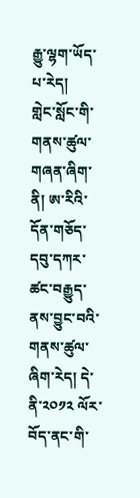རྒྱུ་ལྷག་ཡོད་པ་རེད།
གླེང་སློང་གི་གནས་ཚུལ་གཞན་ཞིག་ནི། ཨ་རིའི་དོན་གཅོད་དབུ་དཀར་ཚང་བརྒྱུད་ནས་བྱུང་བའི་གནས་ཚུལ་ཞིག་རེད། དེ་ནི་༢༠༡༢ ལོར་བོད་ནང་གི་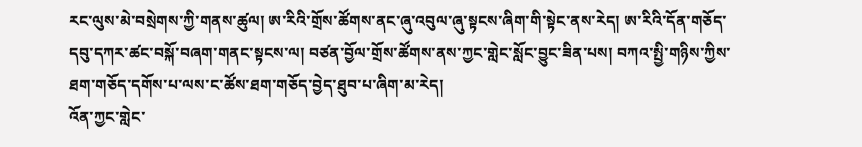རང་ལུས་མེ་བསྲེགས་ཀྱི་གནས་ཚུལ། ཨ་རིའི་གྲོས་ཚོགས་ནང་ཞུ་འབུལ་ཞུ་སྟངས་ཞིག་གི་སྟེང་ནས་རེད། ཨ་རིའི་དོན་གཅོད་དབུ་དཀར་ཚང་བསྐོ་བཞག་གནང་སྟངས་ལ། བཙན་བྱོལ་གྲོས་ཚོགས་ནས་ཀྱང་གླེང་སློང་བྱུང་ཟིན་པས། བཀའ་སྤྱི་གཉིས་ཀྱིས་ཐག་གཅོད་དགོས་པ་ལས་ང་ཚོས་ཐག་གཅོད་བྱེད་ཐུབ་པ་ཞིག་མ་རེད།
འོན་ཀྱང་གླེང་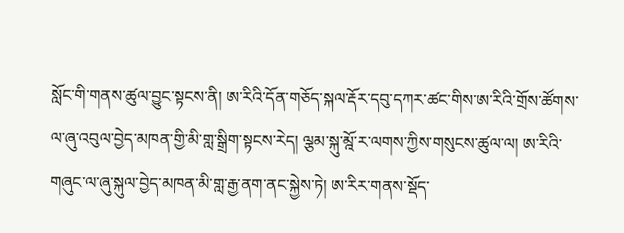སློང་གི་གནས་ཚུལ་བྱུང་སྟངས་ནི། ཨ་རིའི་དོན་གཅོད་སྐལ་རྡོར་དབུ་དཀར་ཚང་གིས་ཨ་རིའི་གྲོས་ཚོགས་ལ་ཞུ་འབུལ་བྱེད་མཁན་གྱི་མི་གླ་སྒྲིག་སྟངས་རེད། ལྕམ་སྐུ་མྰོ་ར་ལགས་ཀྱིས་གསུངས་ཚུལ་ལ། ཨ་རིའི་གཞུང་ལ་ཞུ་སྐུལ་བྱེད་མཁན་མི་གླ་རྒྱ་ནག་ནང་སྐྱེས་ཏེ། ཨ་རིར་གནས་སྡོད་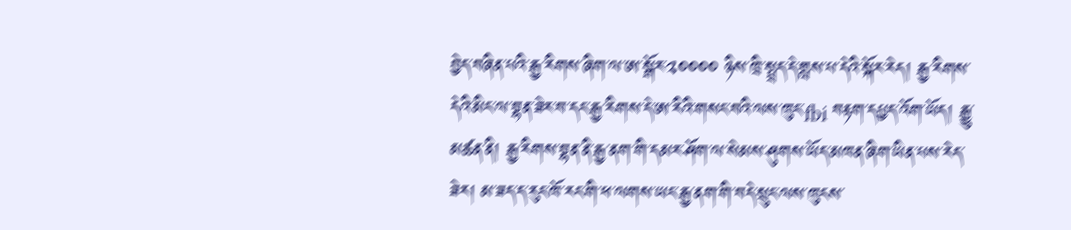བྱེད་བཞིན་པའི་རྒྱ་རིགས་ཞིག་ལ་ཨ་སྒོར་༢༠༠༠༠ ཉིས་ཁྲི་སྤྲད་དེ་གླས་པ་དེའི་སྐོར་རེད། རྒྱ་རིགས་དེའི་མིང་ལ་བྷན་ཟེར་བ་དང་རྒྱ་རིགས་དེ་ཨ་རིའི་གསང་བའི་ལས་ཁུང་fbi བརྟག་དཔྱད་འོག་ཡོད། རྒྱུ་མཚན་ནི། རྒྱ་རིགས་བྷན་ནི་རྒྱ་ནག་གི་དམར་ཤོག་ལ་སེམས་ཤུགས་ཡོད་མཁན་ཞིག་ཡིན་པས་རེད་ཟེར། མ་ཟད་ད་རུང་ཁོ་རང་གི་ཕ་ལགས་ཡང་རྒྱ་ནག་གི་བདེ་སྲུང་ལས་ཁུངས་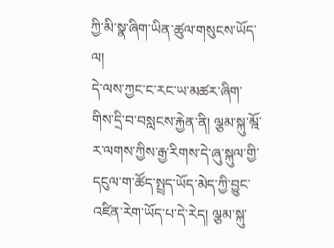ཀྱི་མི་སྣ་ཞིག་ཡིན་ཚུལ་གསུངས་ཡོད་ལ།
དེ་ལས་ཀྱང་ང་རང་ཡ་མཚར་ཞིག་གིས་དྲི་བ་བསླངས་རྐྱེན་ནི། ལྕམ་སྐུ་མྰོ་ར་ལགས་ཀྱིས་རྒྱ་རིགས་དེ་ཞུ་སྐུལ་གྱི་དངུལ་ག་ཚོད་སྤྲད་ཡོད་མེད་ཀྱི་བྱུང་འཛིན་རེག་ཡོད་པ་དེ་རེད། ལྕམ་སྐུ་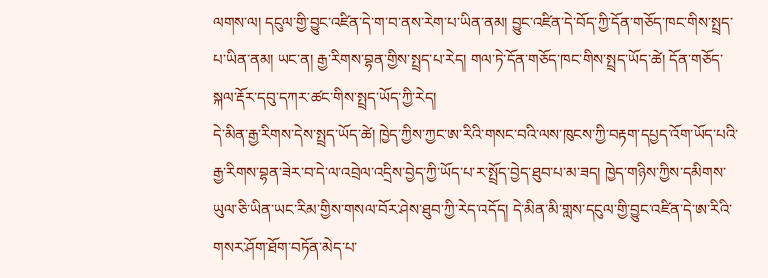ལགས་ལ། དངུལ་གྱི་བྱུང་འཛིན་དེ་ག་བ་ནས་རེག་པ་ཡིན་ནམ། བྱུང་འཛིན་དེ་བོད་ཀྱི་དོན་གཅོད་ཁང་གིས་སྤྲད་པ་ཡིན་ནམ། ཡང་ན། རྒྱ་རིགས་བྷན་གྱིས་སྤྲད་པ་རེད། གལ་ཏེ་དོན་གཅོད་ཁང་གིས་སྤྲད་ཡོད་ཚེ། དོན་གཅོད་སྐལ་རྡོར་དབུ་དཀར་ཚང་གིས་སྤྲད་ཡོད་ཀྱི་རེད།
དེ་མིན་རྒྱ་རིགས་དེས་སྤྲད་ཡོད་ཚེ། ཁྱེད་ཀྱིས་ཀྱང་ཨ་རིའི་གསང་བའི་ལས་ཁུངས་ཀྱི་བརྟག་དཔྱད་འོག་ཡོད་པའི་རྒྱ་རིགས་བྷན་ཟེར་བ་དེ་ལ་འབྲེལ་འདྲིས་བྱེད་ཀྱི་ཡོད་པ་ར་སྤྲོད་བྱེད་ཐུབ་པ་མ་ཟད། ཁྱེད་གཉིས་ཀྱིས་དམིགས་ཡུལ་ཅི་ཡིན་ཡང་རིམ་གྱིས་གསལ་བོར་ཤེས་ཐུབ་ཀྱི་རེད་འདོད། དེ་མིན་མི་གླས་དངུལ་གྱི་བྱུང་འཛིན་དེ་ཨ་རིའི་གསར་ཤོག་ཐོག་བཏོན་མེད་པ་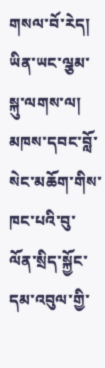གསལ་བོ་རེད།
ཡིན་ཡང་ལྕམ་སྐུ་ལགས་ལ། མཁས་དབང་བློ་སེང་མཆོག་གིས་ཁང་པའི་བུ་ལོན་སྲིད་སྐྱོང་དམ་འབུལ་གྱི་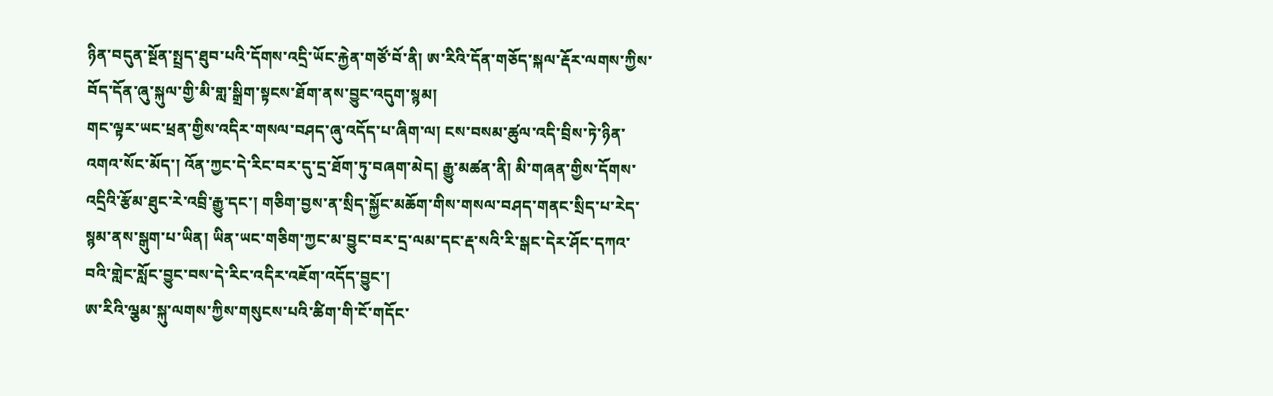ཉིན་བདུན་སྔོན་སྤྲད་ཐུབ་པའི་དོགས་འདྲི་ཡོང་རྐྱེན་གཙོ་བོ་ནི། ཨ་རིའི་དོན་གཅོད་སྐལ་རྡོར་ལགས་ཀྱིས་བོད་དོན་ཞུ་སྐུལ་གྱི་མི་གླ་སྒྲིག་སྟངས་ཐོག་ནས་བྱུང་འདུག་སྙམ།
གང་ལྟར་ཡང་ཕྲན་གྱིས་འདིར་གསལ་བཤད་ཞུ་འདོད་པ་ཞིག་ལ། ངས་བསམ་ཚུལ་འདི་བྲིས་ཏེ་ཉིན་འགའ་སོང་མོད་། འོན་ཀྱང་དེ་རིང་བར་དུ་དྲ་ཐོག་ཏུ་བཞག་མེད། རྒྱུ་མཚན་ནི། མི་གཞན་གྱིས་དོགས་འདྲིའི་རྩོམ་ཐུང་རེ་འབྲི་རྒྱུ་དང་། གཅིག་བྱས་ན་སྲིད་སྐྱོང་མཆོག་གིས་གསལ་བཤད་གནང་སྲིད་པ་རེད་སྙམ་ནས་སྒུག་པ་ཡིན། ཡིན་ཡང་གཅིག་ཀྱང་མ་བྱུང་བར་དྲ་ལམ་དང་རྡ་སའི་རི་སྒང་དེར་ཤོང་དཀའ་བའི་གླེང་སློང་བྱུང་བས་དེ་རིང་འདིར་འཇོག་འདོད་བྱུང་།
ཨ་རིའི་ལྕམ་སྐུ་ལགས་ཀྱིས་གསུངས་པའི་ཚིག་གི་ངོ་གདོང་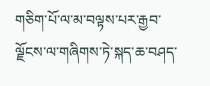གཅིག་པོ་ལ་མ་བལྟས་པར་རྒྱབ་ལྗོངས་ལ་གཞིགས་ཏེ་སྐད་ཆ་བཤད་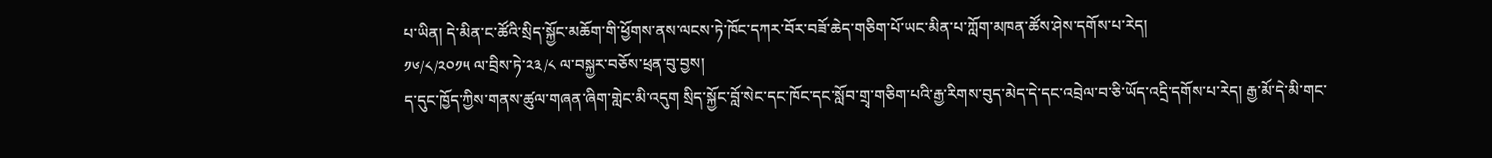པ་ཡིན། དེ་མིན་ང་ཚོའི་སྲིད་སྐྱོང་མཆོག་གི་ཕྱོགས་ནས་ལངས་ཏེ་ཁོང་དཀར་བོར་བཟོ་ཆེད་གཅིག་པོ་ཡང་མིན་པ་ཀློག་མཁན་ཚོས་ཤེས་དགོས་པ་རེད།
༡༦/༨/༢༠༡༥ ལ་བྲིས་ཏེ་༢༣/༨ ལ་བསྐྱར་བཅོས་ཕྲན་བུ་བྱས།
ད་དུང་ཁྱོད་ཀྱིས་གནས་ཚུལ་གཞན་ཞིག་གླེང་མི་འདུག སྲིད་སྐྱོང་བློ་སེང་དང་ཁོང་དང་སློབ་གྲྭ་གཅིག་པའི་རྒྱ་རིགས་བུད་མེད་དེ་དང་འབྲེལ་བ་ཅི་ཡོད་འདྲི་དགོས་པ་རེད། རྒྱ་མོ་དེ་མི་གང་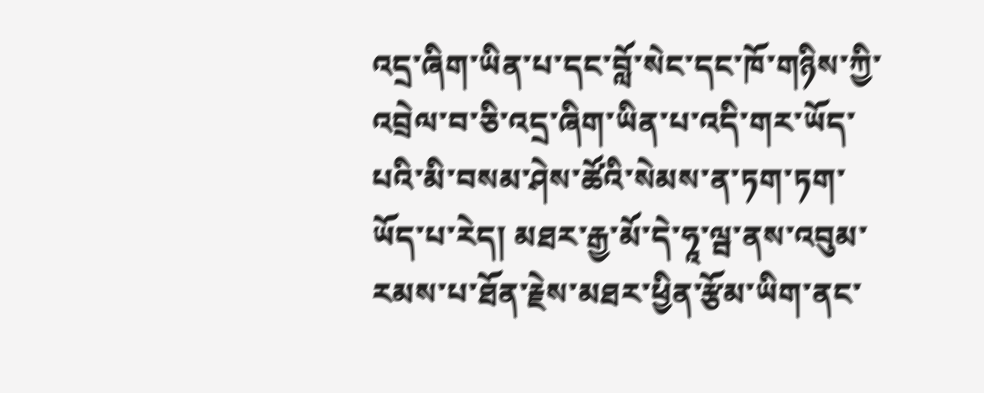འདྲ་ཞིག་ཡིན་པ་དང་བློ་སེང་དང་ཁོ་གཉིས་ཀྱི་འབྲེལ་བ་ཅི་འདྲ་ཞིག་ཡིན་པ་འདི་གར་ཡོད་པའི་མི་བསམ་ཤེས་ཚོའི་སེམས་ན་ཏག་ཏག་ཡོད་པ་རེད། མཐར་རྒྱ་མོ་དེ་ཧཱ་ལྦ་ནས་འབུམ་རམས་པ་ཐོན་རྗེས་མཐར་ཕྱིན་རྩོམ་ཡིག་ནང་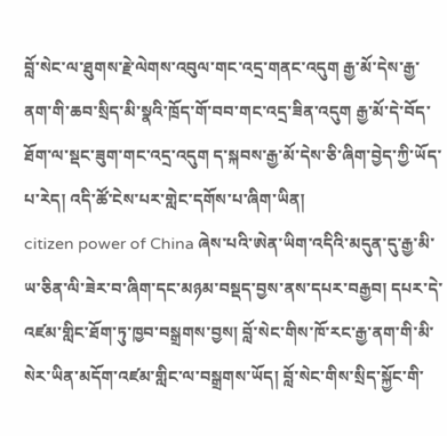བློ་སེང་ལ་ཐུགས་རྗེ་ལེགས་འབུལ་གང་འདྲ་གནང་འདུག རྒྱ་མོ་དེས་རྒྱ་ནག་གི་ཆབ་སྲིད་མི་སྣའི་ཁྲོད་གོ་བབ་གང་འདྲ་ཟིན་འདུག རྒྱ་མོ་དེ་བོད་ཐོག་ལ་སྡང་ཟུག་གང་འདྲ་འདུག ད་སྐབས་རྒྱ་མོ་དེས་ཅི་ཞིག་བྱེད་ཀྱི་ཡོད་པ་རེད། འདི་ཚོ་ངེས་པར་གླེང་དགོས་པ་ཞིག་ཡིན།
citizen power of China ཞེས་པའི་ཨེན་ཡིག་འདིའི་མདུན་དུ་རྒྱ་མི་ཡ་ཅིན་ལི་ཟེར་བ་ཞིག་དང་མཉམ་བསྡད་བྱས་ནས་དཔར་བརྒྱབ། དཔར་དེ་འཛམ་གླིང་ཐོག་ཏུ་ཁྱབ་བསྒྲགས་བྱས། བློ་སེང་གིས་ཁོ་རང་རྒྱ་ནག་གི་མི་སེར་ཡིན་མདོག་འཛམ་གླིང་ལ་བསྒྲགས་ཡོད། བློ་སེང་གིས་སྲིད་སྐྱོང་གི་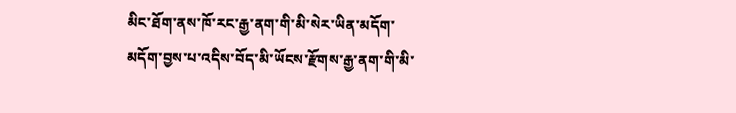མིང་ཐོག་ནས་ཁོ་རང་རྒྱ་ནག་གི་མི་སེར་ཡིན་མདོག་མདོག་བྱས་པ་འདིས་བོད་མི་ཡོངས་རྫོགས་རྒྱ་ནག་གི་མི་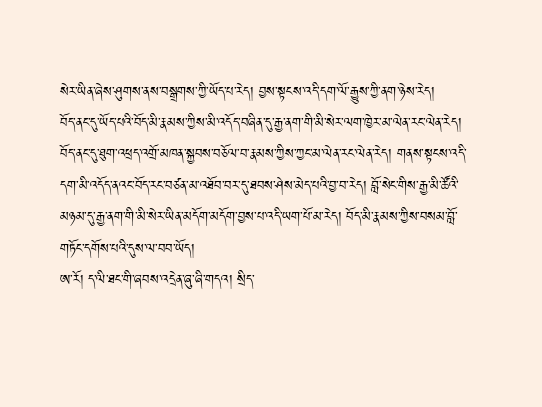སེར་ཡིན་ཞེས་ཤུགས་ནས་བསྒྲགས་ཀྱི་ཡོད་པ་རེད། བྱས་སྟངས་འདི་དག་ལོ་རྒྱུས་ཀྱི་ནག་ཉེས་རེད།
བོད་ནང་དུ་ཡོད་པའི་བོད་མི་རྣམས་ཀྱིས་མི་འདོད་བཞིན་དུ་རྒྱ་ནག་གི་མི་སེར་ལག་ཁྱེར་མ་ལེན་རང་ལེན་རེད། བོད་ནང་དུ་ཐུག་འཕྲད་འགྲོ་མཁན་སྐྱབས་བཅོལ་བ་རྣམས་ཀྱིས་ཀྱང་མ་ལེན་རང་ལེན་རེད། གནས་སྟངས་འདི་དག་མི་འདོད་ནའང་བོད་རང་བཙན་མ་འཐོབ་བར་དུ་ཐབས་ཤེས་མེད་པའི་བྱ་བ་རེད། བློ་སེང་གིས་རྒྱ་མི་ཚོའི་མཉམ་དུ་རྒྱ་ནག་གི་མི་སེར་ཡིན་མདོག་མདོག་བྱས་པ་འདི་ཡག་པོ་མ་རེད། བོད་མི་རྣམས་ཀྱིས་བསམ་བློ་གཏོང་དགོས་པའི་དུས་ལ་བབ་ཡོད།
ཨ་རོ། ད་ལི་ཐང་གི་ཞབས་འདྲེན་ཞུ་ཞི་གདའ། སྲིད་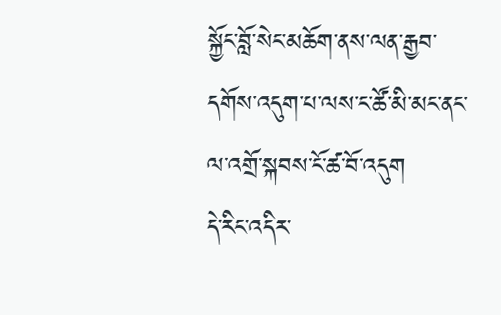སྐྱོང་བློ་སེང་མཆོག་ནས་ལན་རྒྱབ་དགོས་འདུག་པ་ལས་ང་ཚོ་མི་མང་ནང་ལ་འགྲོ་སྐབས་ངོ་ཚ་བོ་འདུག
དེ་རིང་འདིར་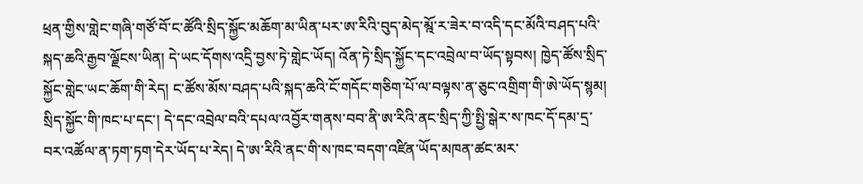ཕྲན་གྱིས་གླེང་གཞི་གཙོ་བོ་ང་ཚོའི་སྲིད་སྐྱོང་མཆོག་མ་ཡིན་པར་ཨ་རིའི་བུད་མེད་མྰོ་ར་ཟེར་བ་འདི་དང་མོའི་བཤད་པའི་སྐད་ཆའི་རྒྱབ་ལྗོངས་ཡིན། དེ་ཡང་དོགས་འདྲི་བྱས་ཏེ་གླེང་ཡོད། འོན་ཏེ་སྲིད་སྐྱོང་དང་འབྲེལ་བ་ཡོད་སྟབས། ཁྱེད་ཚོས་སྲིད་སྐྱོང་གླེང་ཡང་ཆོག་གི་རེད། ང་ཚོས་མོས་བཤད་པའི་སྐད་ཆའི་ངོ་གདོང་གཅིག་པོ་ལ་བལྟས་ན་ཅུང་འགྲིག་གི་ཨེ་ཡོད་སྙམ།
སྲིད་སྐྱོང་གི་ཁང་པ་དང་། དེ་དང་འབྲེལ་བའི་དཔལ་འབྱོར་གནས་བབ་ནི་ཨ་རིའི་ནང་སྲིད་ཀྱི་སྤྱི་སྒེར་ས་ཁང་དོ་དམ་དྲ་བར་འཚོལ་ན་ཏག་ཏག་དེར་ཡོད་པ་རེད། དེ་ཨ་རིའི་ནང་གི་ས་ཁང་བདག་འཛིན་ཡོད་མཁན་ཚང་མར་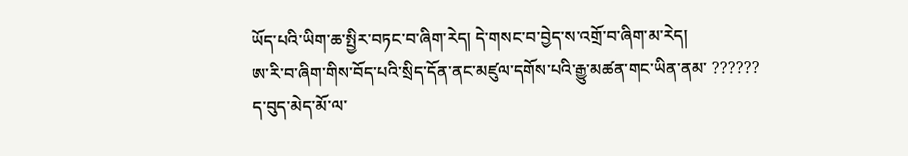ཡོད་པའི་ཡིག་ཆ་སྤྱིར་བཏང་བ་ཞིག་རེད། དེ་གསང་བ་བྱེད་ས་འགྲོ་བ་ཞིག་མ་རེད།
ཨ་རི་བ་ཞིག་གིས་བོད་པའི་སྲིད་དོན་ནང་མཛུལ་དགོས་པའི་རྒྱུ་མཚན་གང་ཡིན་ནམ་ ??????
ད་བུད་མེད་མོ་ལ་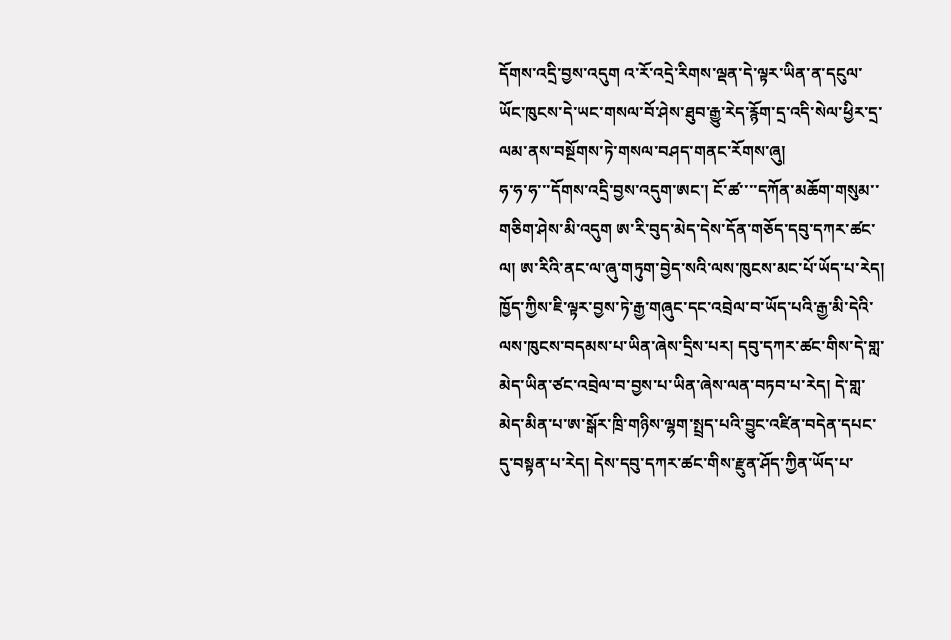དོགས་འདྲི་བྱས་འདུག འ་རོ་འདྲེ་རིགས་ལྡན་དེ་ལྟར་ཡིན་ན་དངུལ་ཡོང་ཁུངས་དེ་ཡང་གསལ་བོ་ཤེས་ཐུབ་རྒྱུ་རེད་རྙོག་དྲ་འདི་སེལ་ཕྱིར་དྲ་ལམ་ནས་བསྔོགས་ཏེ་གསལ་བཤད་གནང་རོགས་ཞུ།
ཧ་ཧ་ཧ་་་དོགས་འདྲི་བྱས་འདུག་ཨང་། ངོ་ཚ་་་་དཀོན་མཆོག་གསུམ་་
གཅིག་ཤེས་མི་འདུག ཨ་རི་བུད་མེད་དེས་དོན་གཅོད་དབུ་དཀར་ཚང་ལ། ཨ་རིའི་ནང་ལ་ཞུ་གཏུག་བྱེད་སའི་ལས་ཁུངས་མང་པོ་ཡོད་པ་རེད། ཁྱོད་ཀྱིས་ཇི་ལྟར་བྱས་ཏེ་རྒྱ་གཞུང་དང་འབྲེལ་བ་ཡོད་པའི་རྒྱ་མི་དེའི་ལས་ཁུངས་བདམས་པ་ཡིན་ཞེས་དྲིས་པར། དབུ་དཀར་ཚང་གིས་དེ་གླ་མེད་ཡིན་ཙང་འབྲེལ་བ་བྱས་པ་ཡིན་ཞེས་ལན་བཏབ་པ་རེད། དེ་གླ་མེད་མིན་པ་ཨ་སྒོར་ཁྲི་གཉིས་ལྷག་སྤྲད་པའི་བྱུང་འཛིན་བདེན་དཔང་དུ་བསྟན་པ་རེད། དེས་དབུ་དཀར་ཚང་གིས་རྫུན་ཤོད་ཀྱིན་ཡོད་པ་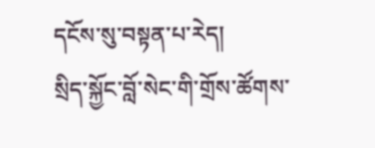དངོས་སུ་བསྟན་པ་རེད།
སྲིད་སྐྱོང་བློ་སེང་གི་གྲོས་ཚོགས་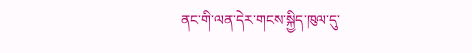ནང་གི་ལན་དེར་གངས་སྐྱིད་ཁུལ་དུ་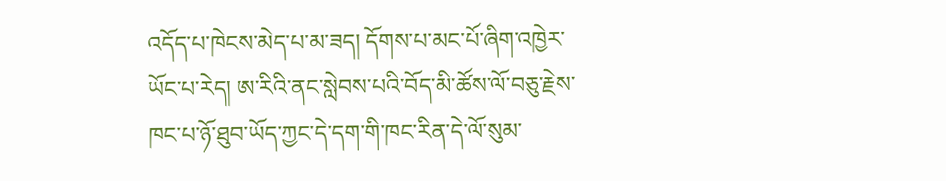འདོད་པ་ཁེངས་མེད་པ་མ་ཟད། དོགས་པ་མང་པོ་ཞིག་འཁྱེར་ཡོང་པ་རེད། ཨ་རིའི་ནང་སླེབས་པའི་བོད་མི་ཚོས་ལོ་བཅུ་རྗེས་ཁང་པ་ཉོ་ཐུབ་ཡོད་ཀྱང་དེ་དག་གི་ཁང་རིན་དེ་ལོ་སུམ་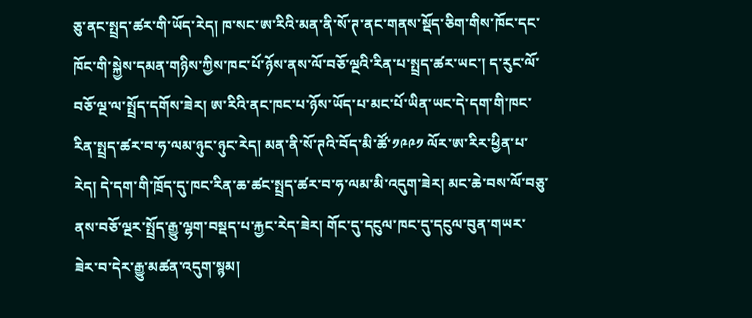ཅུ་ནང་སྤྲད་ཚར་གི་ཡོད་རེད། ཁ་སང་ཨ་རིའི་མན་ནི་སོ་ཊ་ནང་གནས་སྡོད་ཅིག་གིས་ཁོང་དང་ཁོང་གི་སྐྱེས་དམན་གཉིས་ཀྱིས་ཁང་པོ་ཉོས་ནས་ལོ་བཅོ་ལྔའི་རིན་པ་སྤྲད་ཚར་ཡང་། ད་རུང་ལོ་བཅོ་ལྔ་ལ་སྤྲོད་དགོས་ཟེར། ཨ་རིའི་ནང་ཁང་པ་ཉོས་ཡོད་པ་མང་པོ་ཡིན་ཡང་དེ་དག་གི་ཁང་རིན་སྤྲད་ཚར་བ་ཧ་ལམ་ཉུང་ཉུང་རེད། མན་ནི་སོ་ཊའི་བོད་མི་ཚོ་༡༩༩༡ ལོར་ཨ་རིར་ཕྱིན་པ་རེད། དེ་དག་གི་ཁྲོད་དུ་ཁང་རིན་ཆ་ཚང་སྤྲད་ཚར་བ་ཧ་ལམ་མི་འདུག་ཟེར། མང་ཆེ་བས་ལོ་བཅུ་ནས་བཅོ་ལྔར་སྤྲོད་རྒྱུ་ལྷག་བསྡད་པ་རྐྱང་རེད་ཟེར། གོང་དུ་དངུལ་ཁང་དུ་དངུལ་བུན་གཡར་ཟེར་བ་དེར་རྒྱུ་མཚན་འདུག་སྙམ།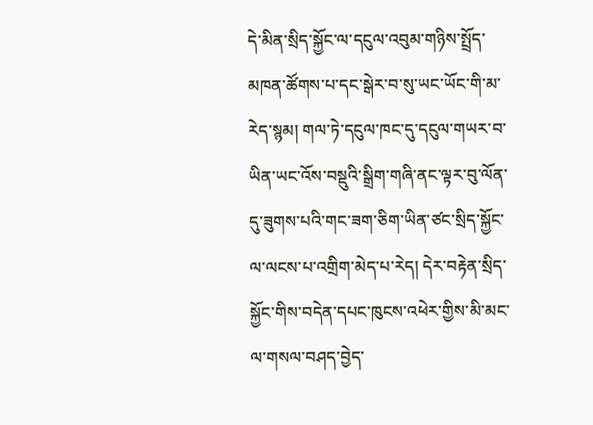དེ་མིན་སྲིད་སྐྱོང་ལ་དངུལ་འབུམ་གཉིས་སྤྲོད་མཁན་ཚོགས་པ་དང་སྒེར་བ་སུ་ཡང་ཡོང་གི་མ་རེད་སྙམ། གལ་ཏེ་དངུལ་ཁང་དུ་དངུལ་གཡར་བ་ཡིན་ཡང་འོས་བསྡུའི་སྒྲིག་གཞི་ནང་ལྟར་བུ་ལོན་དུ་ཟུགས་པའི་གང་ཟག་ཅིག་ཡིན་ཙང་སྲིད་སྐྱོང་ལ་ལངས་པ་འགྲིག་མེད་པ་རེད། དེར་བརྟེན་སྲིད་སྐྱོང་གིས་བདེན་དཔང་ཁུངས་འཕེར་གྱིས་མི་མང་ལ་གསལ་བཤད་བྱེད་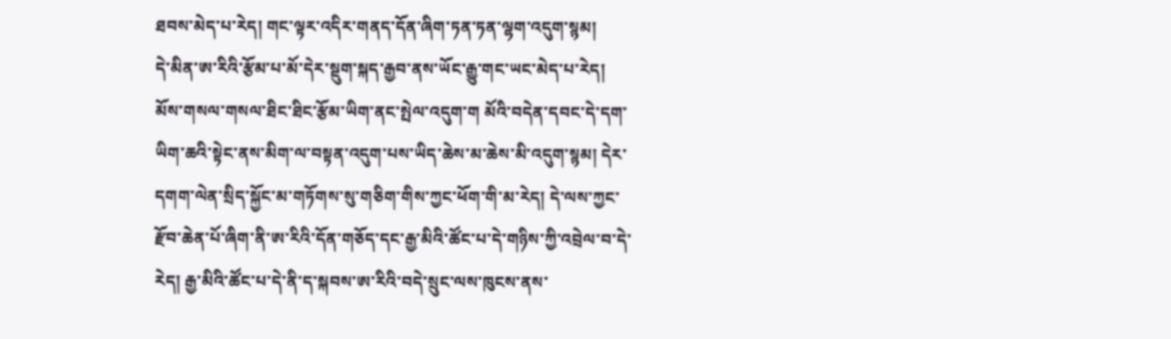ཐབས་མེད་པ་རེད། གང་ལྟར་འདིར་གནད་དོན་ཞིག་ཏན་ཏན་ལྷག་འདུག་སྙམ།
དེ་མིན་ཨ་རིའི་རྩོམ་པ་མོ་དེར་སྡུག་སྐད་རྒྱབ་ནས་ཡོང་རྒྱུ་གང་ཡང་མེད་པ་རེད། མོས་གསལ་གསལ་ཐིང་ཐིང་རྩོམ་ཡིག་ནང་སྤེལ་འདུག་ག མོའི་བདེན་དབང་དེ་དག་ཡིག་ཆའི་སྟེང་ནས་མིག་ལ་བསྟན་འདུག་པས་ཡིད་ཆེས་མ་ཆེས་མི་འདུག་སྙམ། དེར་དགག་ལེན་སྲིད་སྐྱོང་མ་གཏོགས་སུ་གཅིག་གིས་ཀྱང་ཕོག་གི་མ་རེད། དེ་ལས་ཀྱང་རྫོབ་ཆེན་པོ་ཞིག་ནི་ཨ་རིའི་དོན་གཅོད་དང་རྒྱ་མིའི་ཚོང་པ་དེ་གཉིས་ཀྱི་འབྲེལ་བ་དེ་རེད། རྒྱ་མིའི་ཚོང་པ་དེ་ནི་ད་སྐབས་ཨ་རིའི་བདེ་སྲུང་ལས་ཁུངས་ནས་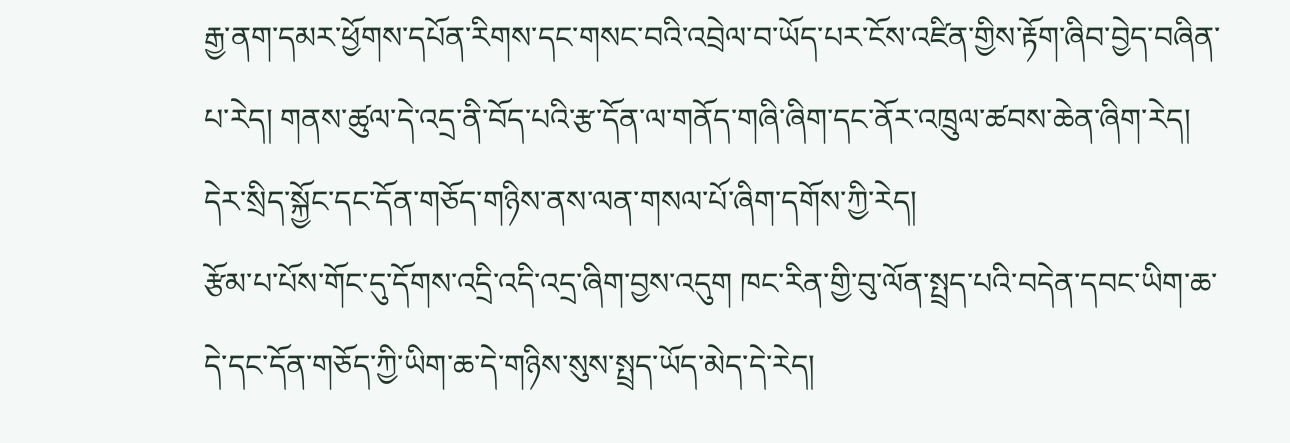རྒྱ་ནག་དམར་ཕྱོགས་དཔོན་རིགས་དང་གསང་བའི་འབྲེལ་བ་ཡོད་པར་ངོས་འཛིན་གྱིས་རྟོག་ཞིབ་བྱེད་བཞིན་པ་རེད། གནས་ཚུལ་དེ་འདྲ་ནི་བོད་པའི་རྩ་དོན་ལ་གནོད་གཞི་ཞིག་དང་ནོར་འཁྲུལ་ཚབས་ཆེན་ཞིག་རེད། དེར་སྲིད་སྐྱོང་དང་དོན་གཅོད་གཉིས་ནས་ལན་གསལ་པོ་ཞིག་དགོས་ཀྱི་རེད།
རྩོམ་པ་པོས་གོང་དུ་དོགས་འདྲི་འདི་འདྲ་ཞིག་བྱས་འདུག ཁང་རིན་གྱི་བུ་ལོན་སྤྲད་པའི་བདེན་དབང་ཡིག་ཆ་དེ་དང་དོན་གཅོད་ཀྱི་ཡིག་ཆ་དེ་གཉིས་སུས་སྤྲད་ཡོད་མེད་དེ་རེད།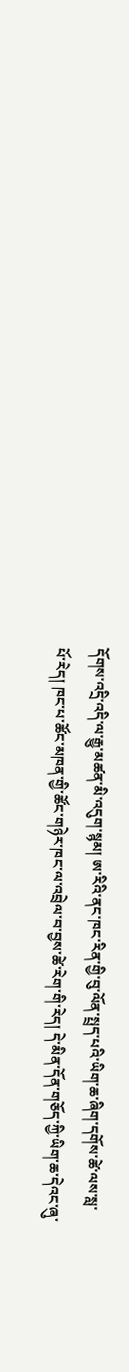དོགས་འདྲི་འདི་ལ་རྒྱུ་མཚན་མི་འདུག་སྙམ། ཨ་རིའི་ནང་ཁང་རིན་གྱི་བུ་ལོན་སྤྲད་པའི་ཡིག་ཆ་ཞིག་དགོས་ཚེ་ལས་སླ་པོ་རེད། ཁང་པ་ཚོང་མཁན་གྱི་ཚོང་གཉེར་ཁང་ལ་འབྲེལ་བ་བྱས་ཚེ་རེག་གི་རེད། དེ་མིན་དོན་གཅོད་ཀྱི་ཡིག་ཆ་དེའང་ཞུ་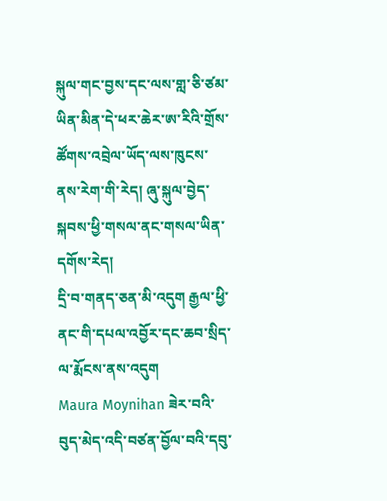སྐུལ་གང་བྱས་དང་ལས་གླ་ཅི་ཙམ་ཡིན་མིན་དེ་ཕར་ཆེར་ཨ་རིའི་གྲོས་ཚོགས་འབྲེལ་ཡོད་ལས་ཁུངས་ནས་རེག་གི་རེད། ཞུ་སྐུལ་བྱེད་སྐབས་ཕྱི་གསལ་ནང་གསལ་ཡིན་དགོས་རེད།
དྲི་བ་གནད་ཅན་མི་འདུག རྒྱལ་ཕྱི་ནང་གི་དཔལ་འབྱོར་དང་ཆབ་སྲིད་ལ་རྨོངས་ནས་འདུག
Maura Moynihan ཟེར་བའི་བུད་མེད་འདི་བཙན་བྱོལ་བའི་དབུ་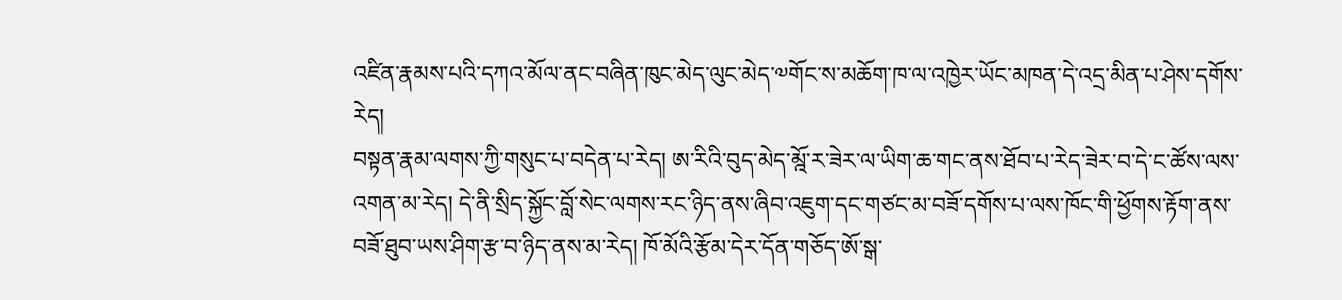འཛིན་རྣམས་པའི་དཀའ་མོལ་ནང་བཞིན་ཁུང་མེད་ལུང་མེད་༧གོང་ས་མཆོག་ཁ་ལ་འཁྱེར་ཡོང་མཁན་དེ་འདྲ་མིན་པ་ཤེས་དགོས་རེད།
བསྟན་རྣམ་ལགས་ཀྱི་གསུང་པ་བདེན་པ་རེད། ཨ་རིའི་བུད་མེད་མྰོ་ར་ཟེར་ལ་ཡིག་ཆ་གང་ནས་ཐོབ་པ་རེད་ཟེར་བ་དེ་ང་ཚོས་ལས་འགན་མ་རེད། དེ་ནི་སྲིད་སྐྱོང་བློ་སེང་ལགས་རང་ཉིད་ནས་ཞིབ་འཇུག་དང་གཙང་མ་བཟོ་དགོས་པ་ལས་ཁོང་གི་ཕྱོགས་རྟོག་ནས་བཟོ་ཐུབ་ཡས་ཤིག་རྩ་བ་ཉིད་ནས་མ་རེད། ཁོ་མོའི་རྩོམ་དེར་དོན་གཅོད་ཨོ་སྒ་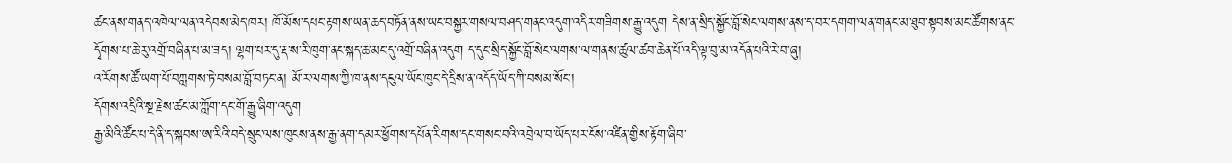ཚང་ནས་གནད་འཁེལ་ལན་འདེབས་མེད་ཁར། ཁོ་མོས་དཔང་རྟགས་ཡན་ཆད་བཏོན་ནས་ཡང་བསྐྱར་གསལ་བཤད་གནང་འདུག་འདིར་གཟིགས་རྒྱུ་འདུག དེས་ན་སྲིད་སྐྱོང་བློ་སེང་ལགས་ནས་ད་བར་དགག་ལན་གནང་མ་ཐུབ་སྟབས་མང་ཚོགས་ནང་དྭོགས་པ་ཆེ་རུ་འགྲོ་བཞིན་པ་མ་ཟད། ལྷག་པར་དུ་རྡ་ས་རི་ཁུག་ནང་སྐད་ཆ་མང་དུ་འགྲོ་བཞིན་འདུག ད་དུང་སྲིད་སྐྱོང་བློ་སེང་ལགས་ལ་གནས་ཚུལ་ཚབ་ཆེན་པོ་འདི་ལྟ་བུ་མ་འདོན་པའི་རེ་བ་ཞུ།
འ་རོགས་ཚོ་ཡག་པོ་བཀླགས་ཏེ་བསམ་བློ་བཏང་ན། མོ་ར་ལགས་ཀྱི་ཁ་ནས་དངུལ་ཡོང་ཁུང་དེ་དྲིས་ན་འདོད་ཡོད་ཀི་བསམ་སོང་།
དོགས་འདྲིའི་སྔ་རྗེས་ཚང་མ་ཀློག་དང་གོ་རྒྱུ་ཞིག་འདུག
རྒྱ་མིའི་ཚོང་པ་དེ་ནི་ད་སྐབས་ཨ་རིའི་བདེ་སྲུང་ལས་ཁུངས་ནས་རྒྱ་ནག་དམར་ཕྱོགས་དཔོན་རིགས་དང་གསང་བའི་འབྲེལ་བ་ཡོད་པར་ངོས་འཛིན་གྱིས་རྟོག་ཞིབ་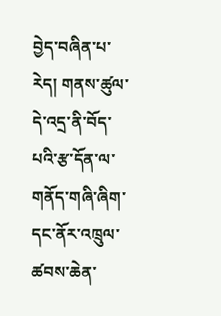བྱེད་བཞིན་པ་རེད། གནས་ཚུལ་དེ་འདྲ་ནི་བོད་པའི་རྩ་དོན་ལ་གནོད་གཞི་ཞིག་དང་ནོར་འཁྲུལ་ཚབས་ཆེན་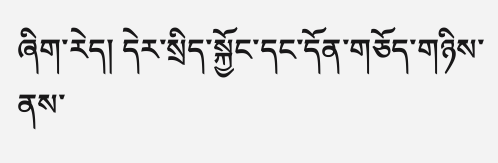ཞིག་རེད། དེར་སྲིད་སྐྱོང་དང་དོན་གཅོད་གཉིས་ནས་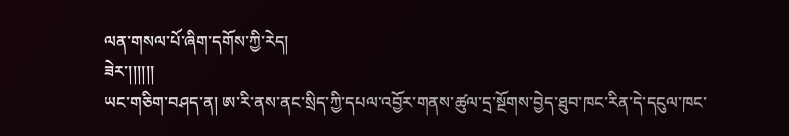ལན་གསལ་པོ་ཞིག་དགོས་ཀྱི་རེད།
ཟེར་།།།།།།
ཡང་གཅིག་བཤད་ན། ཨ་རི་ནས་ནང་སྲིད་ཀྱི་དཔལ་འབྱོར་གནས་ཚུལ་དྲ་སྔོགས་བྱེད་ཐུབ་ཁང་རིན་དེ་དངུལ་ཁང་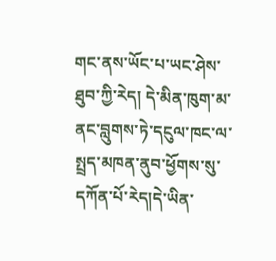གང་ནས་ཡོང་པ་ཡང་ཤེས་ཐུབ་ཀྱི་རེད། དེ་མིན་ཁུག་མ་ནང་བླུགས་ཏེ་དངུལ་ཁང་ལ་སྤྲད་མཁན་ནུབ་ཕྱོགས་སུ་དཀོན་པོ་རེད།དེ་ཡིན་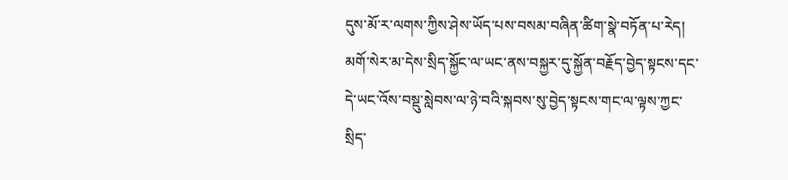དུས་མོ་ར་ལགས་ཀྱིས་ཤེས་ཡོད་པས་བསམ་བཞིན་ཚིག་སྣེ་བཏོན་པ་རེད།
མགོ་སེར་མ་དེས་སྲིད་སྐྱོང་ལ་ཡང་ནས་བསྐྱར་དུ་སྐྱོན་བརྗོད་བྱེད་སྟངས་དང་དེ་ཡང་འོས་བསྡུ་སླེབས་ལ་ཉེ་བའི་སྐབས་སུ་བྱེད་སྟངས་གང་ལ་ལྟས་ཀྱང་སྲིད་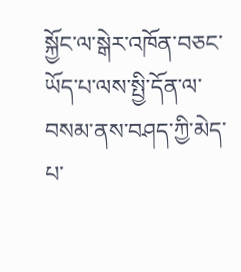སྐྱོང་ལ་སྒེར་འཁོན་བཅང་ཡོད་པ་ལས་སྤྱི་དོན་ལ་བསམ་ནས་བཤད་ཀྱི་མེད་པ་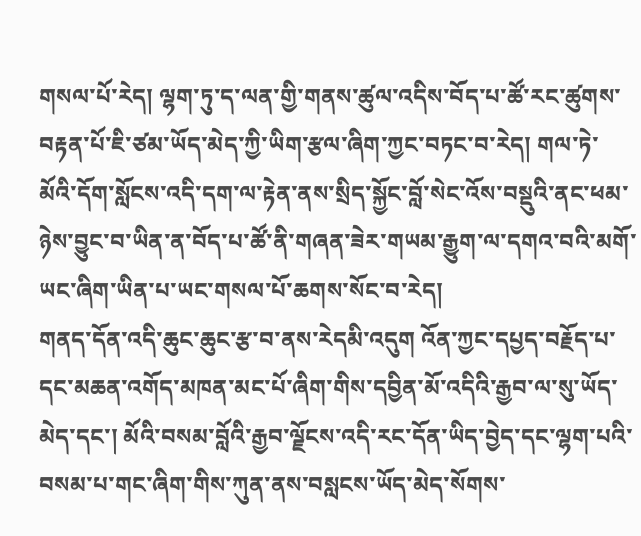གསལ་པོ་རེད། ལྷག་ཏུ་ད་ལན་གྱི་གནས་ཚུལ་འདིས་བོད་པ་ཚོ་རང་ཚུགས་བརྟན་པོ་ཇི་ཙམ་ཡོད་མེད་ཀྱི་ཡིག་རྩལ་ཞིག་ཀྱང་བཏང་བ་རེད། གལ་ཏེ་མོའི་དོག་སློངས་འདི་དག་ལ་རྟེན་ནས་སྲིད་སྐྱོང་བློ་སེང་འོས་བསྡུའི་ནང་ཕམ་ཉེས་བྱུང་བ་ཡིན་ན་བོད་པ་ཚོ་ནི་གཞན་ཟེར་གཡམ་རྒྱུག་ལ་དགའ་བའི་མགོ་ཡང་ཞིག་ཡིན་པ་ཡང་གསལ་པོ་ཆགས་སོང་བ་རེད།
གནད་དོན་འདི་ཆུང་ཆུང་རྩ་བ་ནས་རེདམི་འདུག འོན་ཀྱང་དཔྱད་བརྗོད་པ་དང་མཆན་འགོད་མཁན་མང་པོ་ཞིག་གིས་དབྱིན་མོ་འདིའི་རྒྱབ་ལ་སུ་ཡོད་མེད་དང་། མོའི་བསམ་བློའི་རྒྱབ་ལྗོངས་འདི་རང་དོན་ཡིད་བྱེད་དང་ལྷག་པའི་བསམ་པ་གང་ཞིག་གིས་ཀུན་ནས་བསླངས་ཡོད་མེད་སོགས་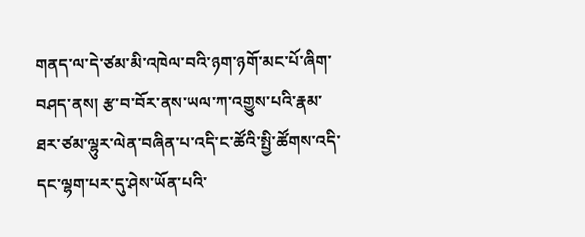གནད་ལ་དེ་ཙམ་མི་འཁེལ་བའི་ཉག་ཉགོ་མང་པོ་ཞིག་བཤད་ནས། རྩ་བ་བོར་ནས་ཡལ་ཀ་འགྱུས་པའི་རྣམ་ཐར་ཙམ་ལྷུར་ལེན་བཞིན་པ་འདི་ང་ཚོའི་སྤྱི་ཚོགས་འདི་དང་ལྷག་པར་དུ་ཤེས་ཡོན་པའི་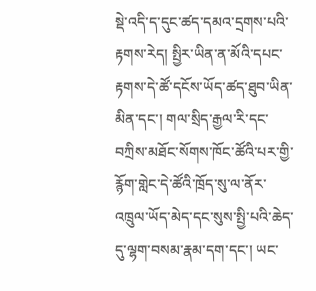སྡེ་འདི་ད་དུང་ཚད་དམའ་དྲགས་པའི་རྟགས་རེད། སྤྱིར་ཡིན་ན་མོའི་དཔང་རྟགས་དེ་ཚོ་དངོས་ཡོད་ཚད་ཐུབ་ཡིན་མིན་དང་། གལ་སྲིད་རྒྱལ་རི་དང་བཀྲིས་མཐོང་སོགས་ཁོང་ཚོའི་པར་གྱི་རྙོག་གླེང་དེ་ཚོའི་ཁྲོད་སུ་ལ་ནོར་འཁྲུལ་ཡོད་མེད་དང་སུས་སྤྱི་པའི་ཆེད་དུ་ལྷག་བསམ་རྣམ་དག་དང་། ཡང་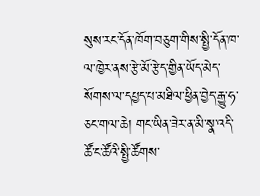སུས་རང་དོན་ཁོག་བཅུག་གིས་སྤྱི་དོན་ཁ་ལ་ཁྱེར་ནས་རྩེ་མོ་རྩེད་གྱིན་ཡོད་མེད་སོགས་ལ་དཔྱད་པ་མཐིལ་ཕྱིན་བྱེད་རྒྱུ་ཧ་ཅང་གལ་ཆེ། གང་ཡིན་ཟེར་ན་མི་སྣ་འདི་ཚོ་ང་ཚོའི་སྤྱི་ཚོགས་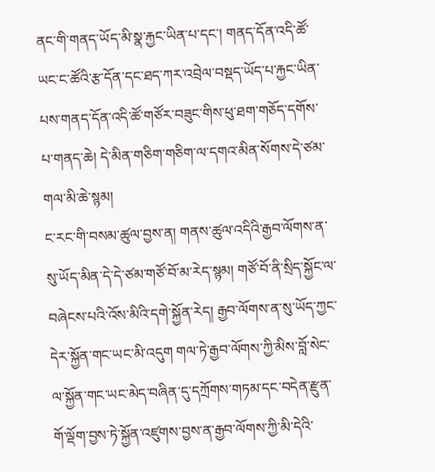ནང་གི་གནད་ཡོད་མི་སྣ་རྐྱང་ཡིན་པ་དང་། གནད་དོན་འདི་ཚོ་ཡང་ང་ཚོའི་རྩ་དོན་དང་ཐད་ཀར་འབྲེལ་བསྡད་ཡོད་པ་རྐྱང་ཡིན་པས་གནད་དོན་འདི་ཚོ་གཙོར་བཟུང་གིས་ཕུ་ཐག་གཅོད་དགོས་པ་གནད་ཆེ། དེ་མིན་གཅིག་གཅིག་ལ་དགའ་མིན་སོགས་དེ་ཙམ་གལ་མི་ཆེ་སྙམ།
ང་རང་གི་བསམ་ཚུལ་བྱས་ན། གནས་ཚུལ་འདིའི་རྒྱབ་ལོགས་ན་སུ་ཡོད་མིན་དེ་དེ་ཙམ་གཙོ་བོ་མ་རེད་སྙམ། གཙོ་བོ་ནི་སྲིད་སྐྱོང་ལ་བཞེངས་པའི་འོས་མིའི་དགེ་སྐྱོན་རེད། རྒྱབ་ལོགས་ན་སུ་ཡོད་ཀྱང་དེར་སྐྱོན་གང་ཡང་མི་འདུག གལ་ཏེ་རྒྱབ་ལོགས་ཀྱི་མིས་བློ་སེང་ལ་སྐྱོན་གང་ཡང་མེད་བཞིན་དུ་དཀྲོགས་གཏམ་དང་བདེན་རྫུན་གོ་ལྡོག་བྱས་ཏེ་སྐྱོན་འཛུགས་བྱས་ན་རྒྱབ་ལོགས་ཀྱི་མི་དེའི་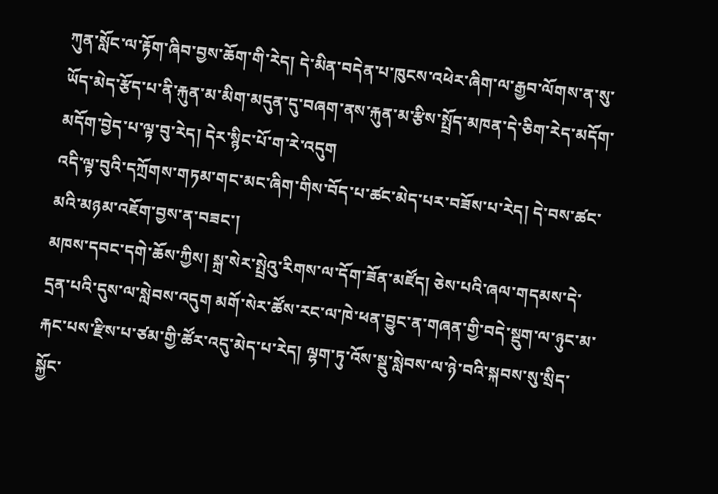ཀུན་སློང་ལ་རྟོག་ཞིབ་བྱས་ཆོག་གི་རེད། དེ་མིན་བདེན་པ་ཁུངས་འཕེར་ཞིག་ལ་རྒྱབ་ལོགས་ན་སུ་ཡོད་མེད་རྩོད་པ་ནི་རྐུན་མ་མིག་མདུན་དུ་བཞག་ནས་རྐུན་མ་རྩིས་སྤྲོད་མཁན་དེ་ཅིག་རེད་མདོག་མདོག་བྱེད་པ་ལྟ་བུ་རེད། དེར་སྙིང་པོ་ག་རེ་འདུག
འདི་ལྟ་བུའི་དཀྲོགས་གཏམ་གང་མང་ཞིག་གིས་བོད་པ་ཚང་མེད་པར་བཟོས་པ་རེད། དེ་བས་ཚང་མའི་མཉམ་འཇོག་བྱས་ན་བཟང་།
མཁས་དབང་དགེ་ཆོས་ཀྱིས། སྐྲ་སེར་སྤྲེའུ་རིགས་ལ་དོག་ཟོན་མཛོད། ཅེས་པའི་ཞལ་གདམས་དེ་དྲན་པའི་དུས་ལ་སླེབས་འདུག མགོ་སེར་ཚོས་རང་ལ་ཁེ་ཕན་བྱུང་ན་གཞན་གྱི་བདེ་སྡུག་ལ་ཉུང་མ་རྐང་པས་རྫིས་པ་ཙམ་གྱི་ཚོར་འདུ་མེད་པ་རེད། ལྷག་ཏུ་འོས་སྡུ་སླེབས་ལ་ཉེ་བའི་སྐབས་སུ་སྲིད་སྐྱོང་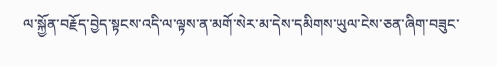ལ་སྐྱོན་བརྗོད་བྱེད་སྟངས་འདི་ལ་ལྟས་ན་མགོ་སེར་མ་དེས་དམིགས་ཡུལ་ངེས་ཅན་ཞིག་བཟུང་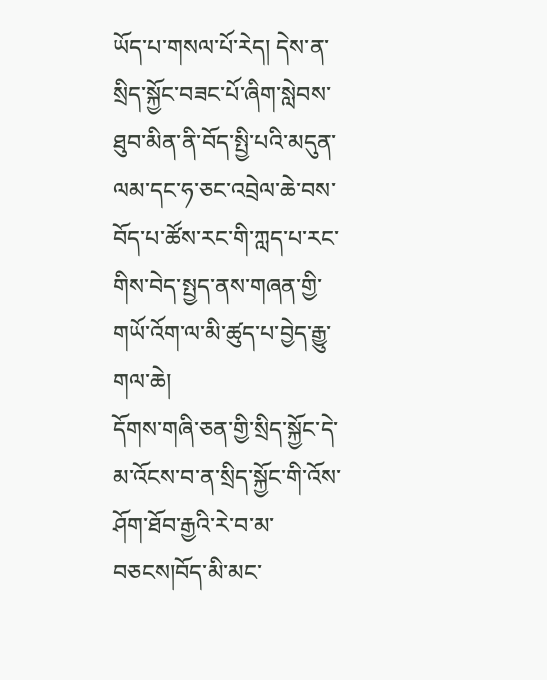ཡོད་པ་གསལ་པོ་རེད། དེས་ན་སྲིད་སྐྱོང་བཟང་པོ་ཞིག་སླེབས་ཐུབ་མིན་ནི་བོད་སྤྱི་པའི་མདུན་ལམ་དང་ཧ་ཅང་འབྲེལ་ཆེ་བས་བོད་པ་ཚོས་རང་གི་ཀླད་པ་རང་གིས་བེད་སྤྱད་ནས་གཞན་གྱི་གཡོ་འོག་ལ་མི་ཚུད་པ་བྱེད་རྒྱུ་གལ་ཆེ།
དོགས་གཞི་ཅན་གྱི་སྲིད་སྐྱོང་དེ་མ་འོངས་བ་ན་སྲིད་སྐྱོང་གི་འོས་ཤོག་ཐོབ་རྒྱའི་རེ་བ་མ་བཅངས།བོད་མི་མང་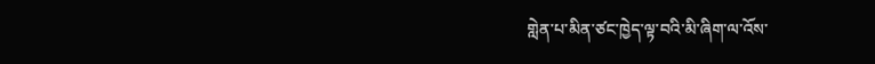གླེན་པ་མིན་ཙང་ཁྱེད་ལྟ་བའི་མི་ཞིག་ལ་འོས་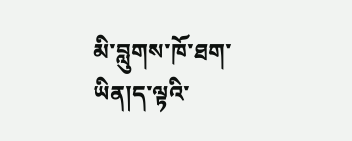མི་བླུགས་ཁོ་ཐག་ཡིན།ད་ལྟའི་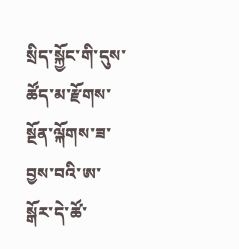སྲིད་སྐྱོང་གི་དུས་ཚོད་མ་རྫོགས་སྔོན་ལྐོགས་ཟ་བྱས་བའི་ཨ་སྒོར་དེ་ཚོ་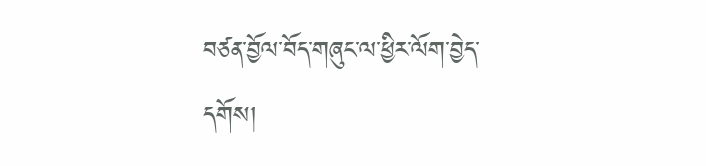བཙན་བྱོལ་བོད་གཞུང་ལ་ཕྱིར་ལོག་བྱེད་དགོས།